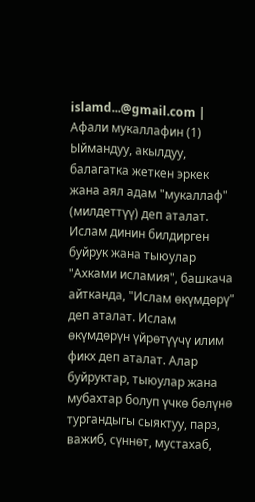islamd...@gmail.com |
Афали мукаллафин (1)
Ыймандуу, акылдуу, балагатка жеткен эркек жана аял адам "мукаллаф" (милдеттүү) деп аталат. Ислам динин билдирген буйрук жана тыюулар "Ахками исламия", башкача айтканда, "Ислам өкүмдөрү" деп аталат. Ислам өкүмдөрүн үйрөтүүчү илим фикх деп аталат. Алар буйруктар, тыюулар жана мубахтар болуп үчкө бөлүнө тургандыгы сыяктуу, парз, важиб, сүннөт, мустахаб,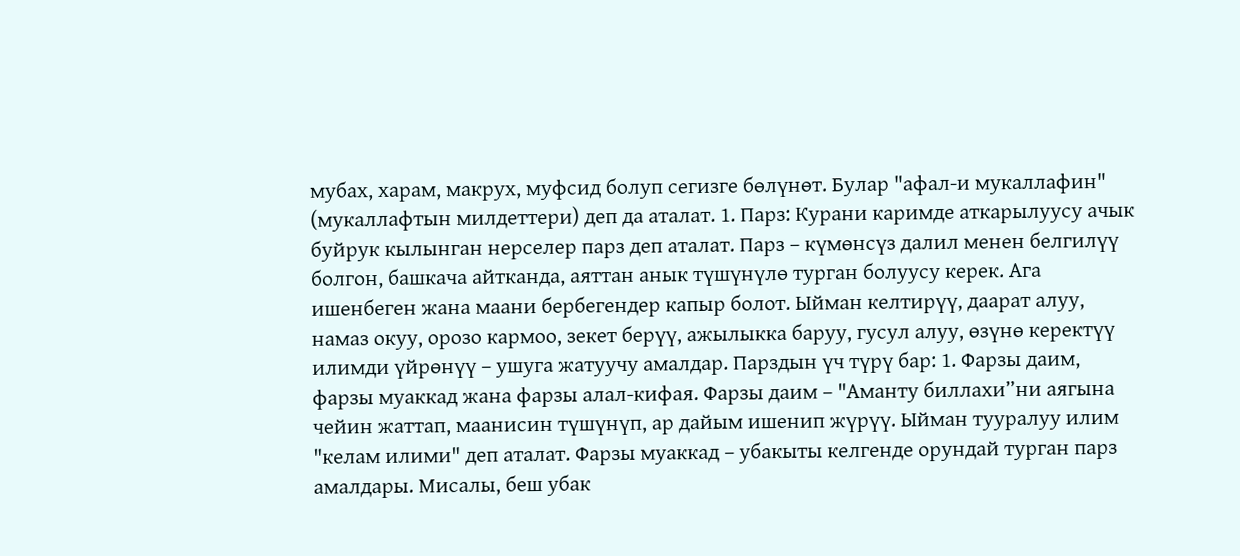мубах, харам, макрух, муфсид болуп сегизге бөлүнөт. Булар "афал-и мукаллафин" (мукаллафтын милдеттери) деп да аталат. 1. Парз: Курани каримде аткарылуусу ачык буйрук кылынган нерселер парз деп аталат. Парз – күмөнсүз далил менен белгилүү болгон, башкача айтканда, аяттан анык түшүнүлө турган болуусу керек. Ага ишенбеген жана маани бербегендер капыр болот. Ыйман келтирүү, даарат алуу, намаз окуу, орозо кармоо, зекет берүү, ажылыкка баруу, гусул алуу, өзүнө керектүү илимди үйрөнүү – ушуга жатуучу амалдар. Парздын үч түрү бар: 1. Фарзы даим, фарзы муаккад жана фарзы алал-кифая. Фарзы даим – "Аманту биллахи”ни аягына чейин жаттап, маанисин түшүнүп, ар дайым ишенип жүрүү. Ыйман тууралуу илим "келам илими" деп аталат. Фарзы муаккад – убакыты келгенде орундай турган парз амалдары. Мисалы, беш убак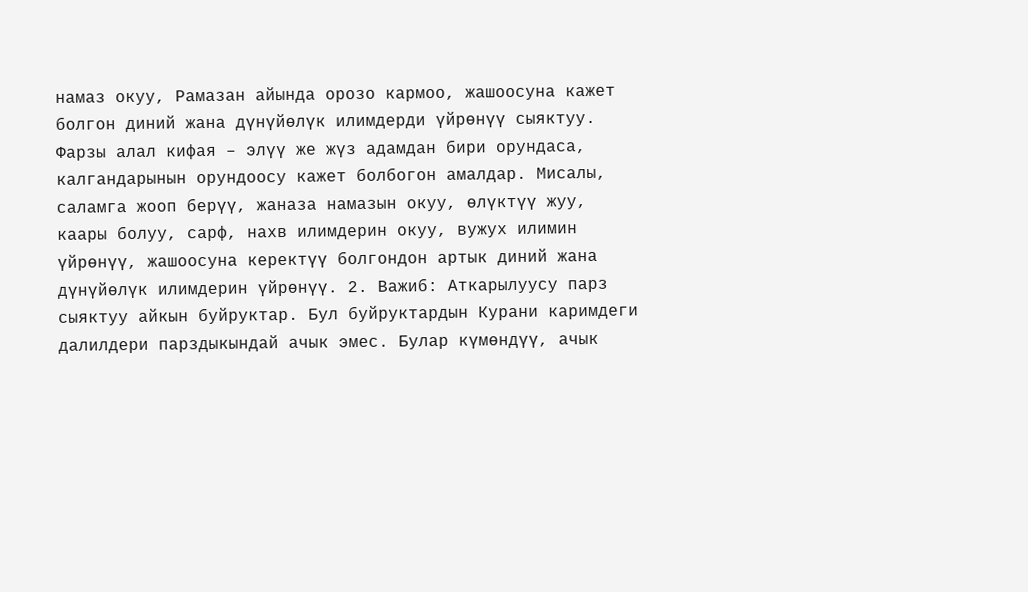намаз окуу, Рамазан айында орозо кармоо, жашоосуна кажет болгон диний жана дүнүйөлүк илимдерди үйрөнүү сыяктуу. Фарзы алал кифая – элүү же жүз адамдан бири орундаса, калгандарынын орундоосу кажет болбогон амалдар. Мисалы, саламга жооп берүү, жаназа намазын окуу, өлүктүү жуу, каары болуу, сарф, нахв илимдерин окуу, вужух илимин үйрөнүү, жашоосуна керектүү болгондон артык диний жана дүнүйөлүк илимдерин үйрөнүү. 2. Важиб: Аткарылуусу парз сыяктуу айкын буйруктар. Бул буйруктардын Курани каримдеги далилдери парздыкындай ачык эмес. Булар күмөндүү, ачык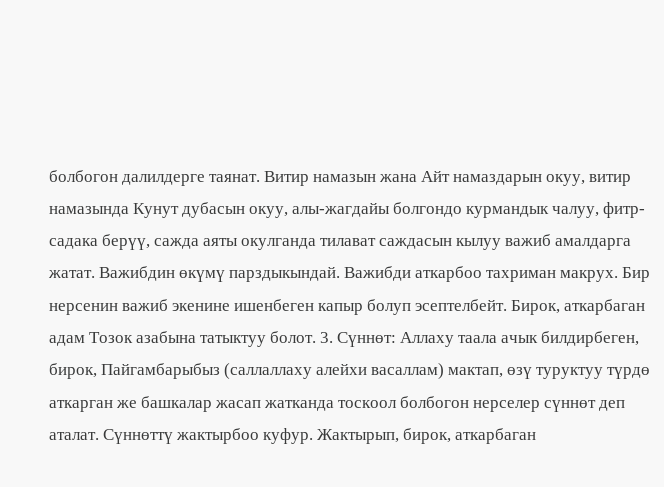болбогон далилдерге таянат. Витир намазын жана Айт намаздарын окуу, витир намазында Кунут дубасын окуу, алы-жагдайы болгондо курмандык чалуу, фитр-садака берүү, сажда аяты окулганда тилават саждасын кылуу важиб амалдарга жатат. Важибдин өкүмү парздыкындай. Важибди аткарбоо тахриман макрух. Бир нерсенин важиб экенине ишенбеген капыр болуп эсептелбейт. Бирок, аткарбаган адам Тозок азабына татыктуу болот. 3. Сүннөт: Аллаху таала ачык билдирбеген, бирок, Пайгамбарыбыз (саллаллаху алейхи васаллам) мактап, өзү туруктуу түрдө аткарган же башкалар жасап жатканда тоскоол болбогон нерселер сүннөт деп аталат. Сүннөттү жактырбоо куфур. Жактырып, бирок, аткарбаган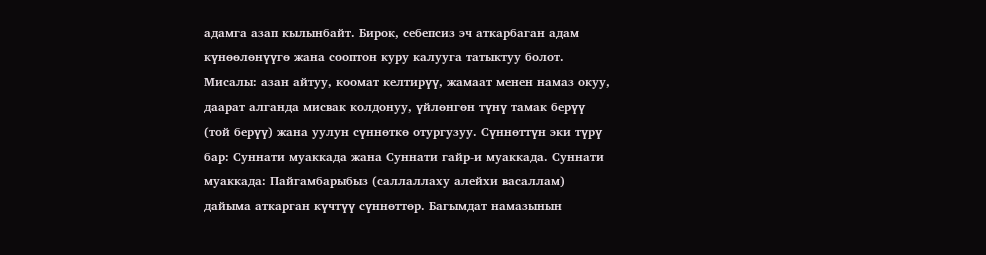адамга азап кылынбайт. Бирок, себепсиз эч аткарбаган адам күнөөлөнүүгө жана сооптон куру калууга татыктуу болот. Мисалы: азан айтуу, коомат келтирүү, жамаат менен намаз окуу, даарат алганда мисвак колдонуу, үйлөнгөн түнү тамак берүү (той берүү) жана уулун сүннөткө отургузуу. Сүннөттүн эки түрү бар: Суннати муаккада жана Суннати гайр-и муаккада. Суннати муаккада: Пайгамбарыбыз (саллаллаху алейхи васаллам) дайыма аткарган күчтүү сүннөттөр. Багымдат намазынын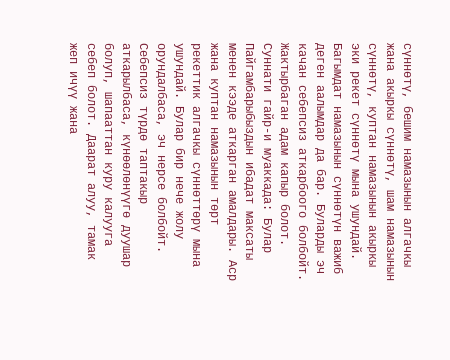сүннөтү, бешим намазынын алгачкы жана акыркы сүннөтү, шам намазынын сүннөтү, куптан намазынын акыркы эки рекет сүннөтү мына ушундай. Багымдат намазынын сүннөтүн важиб деген аалымдар да бар. Буларды эч качан себепсиз аткарбоого болбойт. Жактырбаган адам капыр болот. Суннати гайр-и муаккада: Булар Пайгамбарыбыздын ибадат максаты менен кээде аткарган амалдары. Аср жана куптан намазынын төрт рекеттик алгачкы сүннөттөрү мына ушундай. Булар бир нече жолу орундалбаса, эч нерсе болбойт. Себепсиз түрдө таптакыр аткарылбаса, күнөөлөнүүгө дуушар болуп, шапааттан куру калууга себеп болот. Даарат алуу, тамак жеп ичүү жана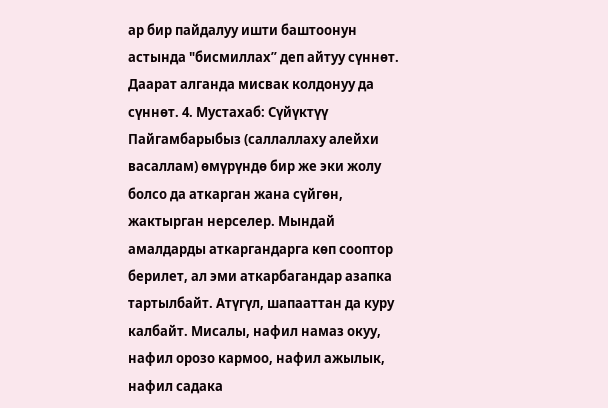ар бир пайдалуу ишти баштоонун астында "бисмиллах” деп айтуу сүннөт. Даарат алганда мисвак колдонуу да сүннөт. 4. Мустахаб: Сүйүктүү Пайгамбарыбыз (саллаллаху алейхи васаллам) өмүрүндө бир же эки жолу болсо да аткарган жана сүйгөн, жактырган нерселер. Мындай амалдарды аткаргандарга көп сооптор берилет, ал эми аткарбагандар азапка тартылбайт. Атүгүл, шапааттан да куру калбайт. Мисалы, нафил намаз окуу, нафил орозо кармоо, нафил ажылык, нафил садака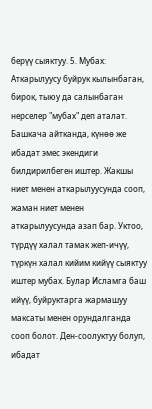берүү сыяктуу. 5. Мубах: Аткарылуусу буйрук кылынбаган, бирок, тыюу да салынбаган нерселер "мубах" деп аталат. Башкача айтканда, күнөө же ибадат эмес экендиги билдирилбеген иштер. Жакшы ниет менен аткарылуусунда сооп, жаман ниет менен аткарылуусунда азап бар. Уктоо, түрдүү халал тамак жеп-ичүү, түркүн халал кийим кийүү сыяктуу иштер мубах. Булар Исламга баш ийүү, буйруктарга жармашуу максаты менен орундалганда сооп болот. Ден-соолуктуу болуп, ибадат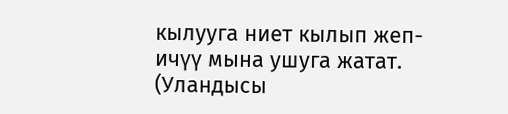кылууга ниет кылып жеп-ичүү мына ушуга жатат.
(Уландысы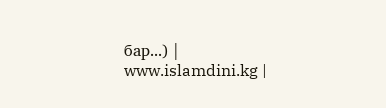бар...) |
www.islamdini.kg |